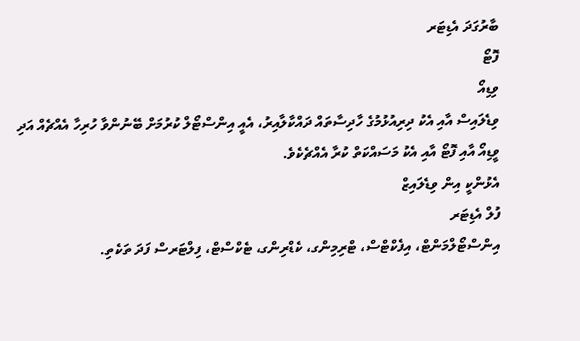ބާރުގަދަ އެޑިޓަރ
ފޮޓޯ
ވިޑިއޯ
ވިޑެލައިސް އާއި އެކު ދިރިއުޅުމުގެ ހާދިސާތައް ދައްކާލާއިރު، އެއީ އިންސްޓޯލް ކުރުމަށް ބޭނުންވާ ހުރިހާ އެއްޗެއް އަދި ވީޑިއޯ އާއި ފޮޓޯ އާއި އެކު މަސައްކަތް ކުރާ އެއްޗެކެވެ.
އެޅުންކީ އިން ވިޑެލައިޒް
ފުލް އެޑިޓަރ
އިންސްޓޯލްމަންޓް، އިފެކްޓްސް، ޓްރިމިންގ، ކެޑްރިންގ، ޓެކްސްޓް، ފިލްޓަރސް ފަދަ ތަކެތި.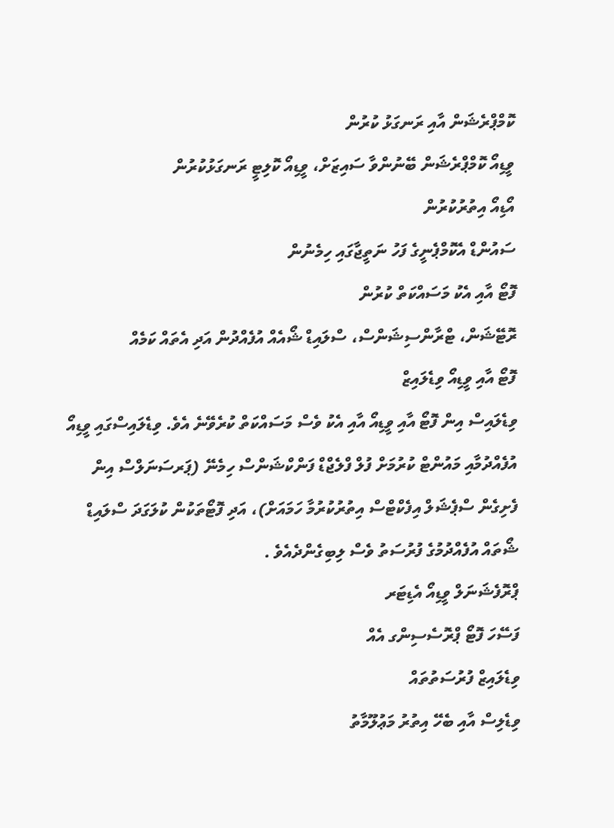ކޮމްޕްރެޝަން އާއި ރަނގަޅު ކުރުން
ވީޑިއޯ ކޮމްޕްރެޝަން ބޭނުންވާ ސައިޒަށް، ވީޑިއޯ ކޮލިޓީ ރަނގަޅުކުރުން
އޯޑިއޯ އިތުރުކުރުން
ސައުންޑް އެކޮމްޕެނީގެ ފަހު ނަތީޖާގައި ހިމެނުން
ފޮޓޯ އާއި އެކު މަސައްކަތް ކުރުން
ރޮޓޭޝަން، ޓްރާންސިޝަންސް، ސްލައިޑް ޝޯއެއް އުފެއްދުން އަދި އެތައް ކަމެއް
ފޮޓޯ އާއި ވީޑިއޯ ވިޑެލައިޒް
ވިޑެލައިސް އިން ފޮޓޯ އާއި ވީޑިއޯ އާއި އެކު ވެސް މަސައްކަތް ކުރެވޭނެ އެވެ. ވިޑެލައިސްގައި ވީޑިއޯ އުފެއްދުމާއި މައުންޓް ކުރުމަށް ފުލް ފްލެޖްޑް ފަންކްޝަންސް ހިމެނޭ (ޕަރސަނަލްސް އިން ފެށިގެން ސްޕެޝަލް އިފެކްޓްސް އިތުރުކުރުމާ ހަމައަށް)، އަދި ފޮޓޯތަކުން ކުލަގަދަ ސްލައިޑް ޝޯތައް އުފެއްދުމުގެ ފުރުސަތު ވެސް ލިބިގެންދެއެވެ .
ޕްރޮފެޝަނަލް ވީޑިއޯ އެޑިޓަރ
ފަސޭހަ ފޮޓޯ ޕްރޮސެސިންގ އެއް
ވިޑެލައިޒް ފުރުސަތުތައް
ވިޑެލިސް އާއި ބެހޭ އިތުރު މަޢުލޫމާތު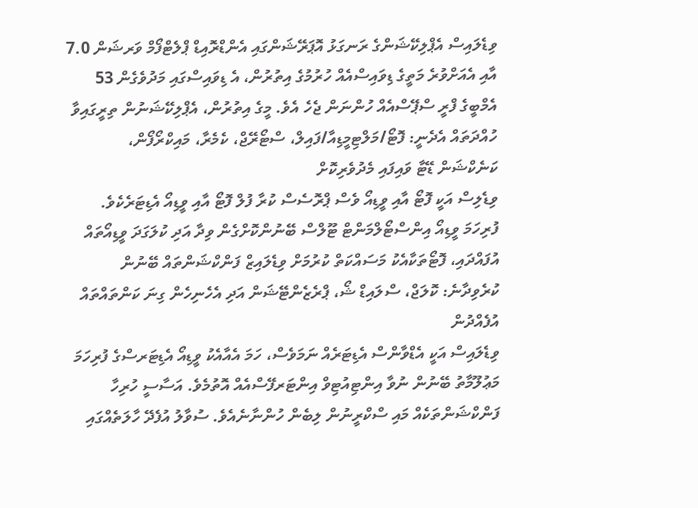ވިޑެލައިސް އެޕްލިކޭޝަންގެ ރަނގަޅު އޮޕަރޭޝަންގައި އެންޑްރޮއިޑް ޕްލެޓްފޯމް ވަރޝަން 7.0 އާއި އެއަށްވުރެ މަތީގެ ޑިވައިސްއެއް ހުރުމުގެ އިތުރުން، އެ ޑިވައިސްގައި މަދުވެގެން 53 އެމްބީގެ ފްރީ ސްޕޭސްއެއް ހުންނަން ޖެހެ އެވެ. މީގެ އިތުރުން، އެޕްލިކޭޝަނުން ތިރީގައިވާ ހުއްދަތައް އެދެނީ: ފޮޓޯ/މަލްޓިމީޑިއާ/ފައިލް، ސްޓޯރޭޖް، ކެމެރާ، މައިކްރޯފޯން، ކަނެކްޝަން ޑޭޓާ ވައިފައި މެދުވެރިކޮށް
ވިޑެލިސް އަކީ ފޮޓޯ އާއި ވީޑިއޯ ވެސް ޕްރޮސެސް ކުރާ ފުލް ފޮޓޯ އާއި ވީޑިއޯ އެޑިޓަރެކެވެ. ފުރިހަމަ ވީޑިއޯ އިންސްޓޯލްމަންޓް ޓޫލްސް ބޭނުންކޮށްގެން ވިދާ އަދި ކުލަގަދަ ވީޑިއޯތައް އުފައްދައި، ފޮޓޯތަކާއެކު މަސައްކަތް ކުރުމަށް ވިޑެލައިޒް ފަންކްޝަންތައް ބޭނުން ކުރެވިދާނެ: ކޮލަޖް، ސްލައިޑް ޝޯ، ޕްރެޒެންޓޭޝަން އަދި އެހެނިހެން ގިނަ ކަންތައްތައް އުފެއްދުން
ވިޑެލައިސް އަކީ އެޑްވާންސް އެޑިޓަރެއް ނަމަވެސް، ހަމަ އެއާއެކު ވީޑިއޯ އެޑިޓަރސްގެ ފުރިހަމަ މަޢުލޫމާތު ބޭނުން ނުވާ އިންޓިއުޓިވް އިންޓަރފޭސްއެއް އޮތުމެވެ. އަސާސީ ހުރިހާ ފަންކްޝަންތަކެއް މައި ސްކްރީނުން ލިބެން ހުންނާނެއެވެ. ސުވާލު އުފެދޭ ހާލަތެއްގައި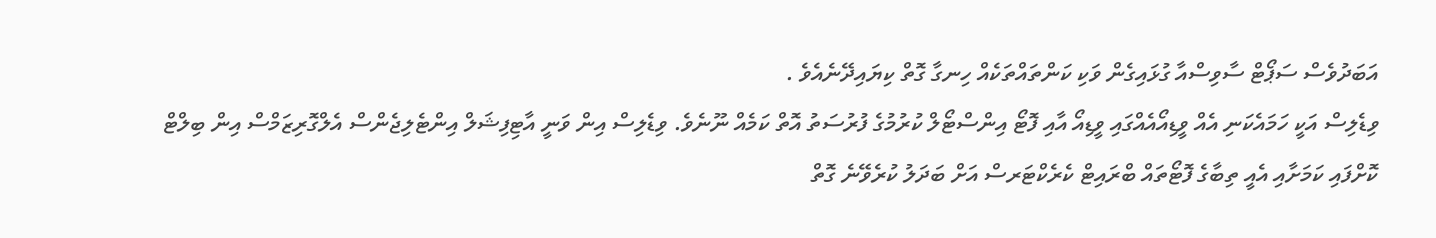އަބަދުވެސް ސަޕޯޓް ސާވިސްއާ ގުޅައިގެން ވަކި ކަންތައްތަކެއް ހިނގާ ގޮތް ކިޔައިދޭނެއެވެ .
ވިޑެލިސް އަކީ ހަމައެކަނި އެއް ވީޑިއޯއެއްގައި ވީޑިއޯ އާއި ފޮޓޯ އިންސްޓޯލް ކުރުމުގެ ފުރުސަތު އޮތް ކަމެއް ނޫނެވެ. ވިޑެލިސް އިން ވަނީ އާޓިފިޝަލް އިންޓެލިޖެންސް އެލްގޮރިޒަމްސް އިން ބިލްޓް ކޮށްފައި ކަމަށާއި އެއީ ތިބާގެ ފޮޓޯތައް ބްރައިޓް ކެރެކްޓަރސް އަށް ބަދަލު ކުރެވޭނެ ގޮތް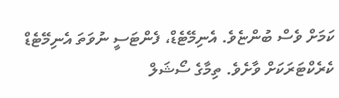ކަމަށް ވެސް ބުންޏެވެ. އެނިމޭޓެޑް، ފެންޓަސީ ނުވަތަ އެނިމޭޓެޑް ކެރެކްޓަރަކަށް ވާށެވެ. ތިމާގެ ސޯޝަލް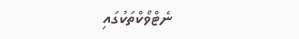ނެޓްވޯކްތަކުގައި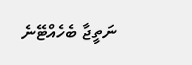ނަތީޖާ ބެހެއްޓޭނެ